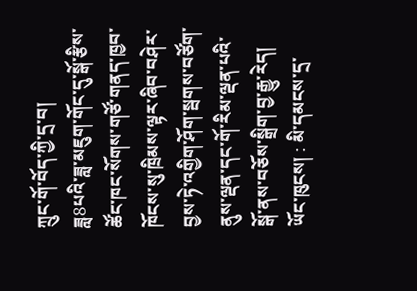ཀྲུང་གོ་བོད་ཀྱི་དྲ་བ།
ཟླ8པའི་ཟླ་མཇུག་གོང་དུ་སྒོ་རྩིས་ཚོང་ཁང་སོགས་གཙོ་གནད་ཁྱབ་ཁོངས་སུ་ཁྲིམས་ལྟར་ཞིབ་བཤེར་བྱས་ཏེ་འགྱིག་ཤོག་སྦགས་བཙོག་ནུས་ལྡན་དང་གོ་རིམ་ལྡན་པའི་སྒོ་ནས་བཅོས་སྒྲིག་བྱ་རྒྱུ་རེད།
ཡོང་ཁུངས། : མི་དམངས་དྲ་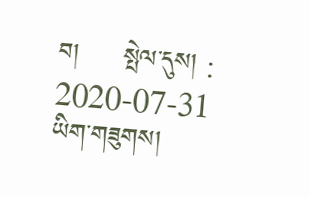བ།     སྤེལ་དུས། : 2020-07-31
ཡིག་གཟུགས།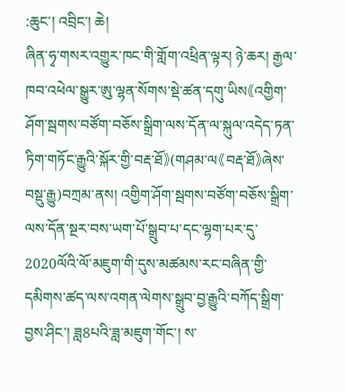:ཆུང་། འབྲིང་། ཆེ།
ཞིན་ཧྭ་གསར་འགྱུར་ཁང་གི་གློག་འཕྲིན་ལྟར། ཉེ་ཆར། རྒྱལ་ཁབ་འཕེལ་སྒྱུར་ཨུ་ལྷན་སོགས་སྡེ་ཚན་དགུ་ཡིས《འགྱིག་ཤོག་སྦགས་བཙོག་བཅོས་སྒྲིག་ལས་དོན་ལ་སྐུལ་འདེད་ཏན་ཏིག་གཏོང་རྒྱུའི་སྐོར་གྱི་བརྡ་ཐོ》(གཤམ་ལ《བརྡ་ཐོ》ཞེས་བསྡུ་རྒྱུ)བཀྲམ་ནས། འགྱིག་ཤོག་སྦགས་བཙོག་བཅོས་སྒྲིག་ལས་དོན་སྔར་བས་ཡག་པོ་སྒྲུབ་པ་དང་ལྷག་པར་དུ་2020ལོའི་ལོ་མཇུག་གི་དུས་མཚམས་རང་བཞིན་གྱི་དམིགས་ཚད་ལས་འགན་ལེགས་སྒྲུབ་བྱ་རྒྱུའི་བཀོད་སྒྲིག་བྱས་ཤིང་། ཟླ8པའི་ཟླ་མཇུག་གོང་། ས་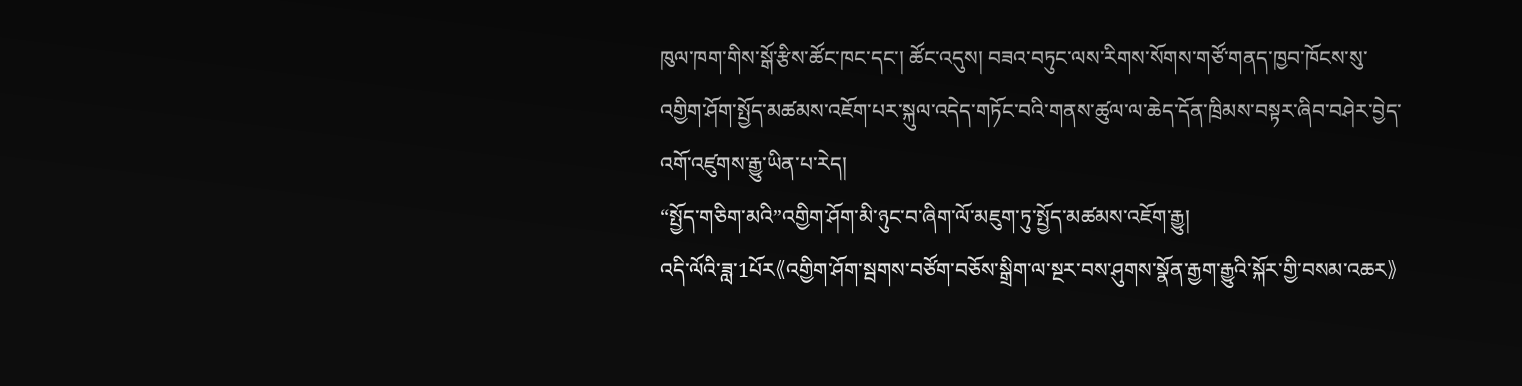ཁུལ་ཁག་གིས་སྒོ་རྩིས་ཚོང་ཁང་དང་། ཚོང་འདུས། བཟའ་བཏུང་ལས་རིགས་སོགས་གཙོ་གནད་ཁྱབ་ཁོངས་སུ་འགྱིག་ཤོག་སྤྱོད་མཚམས་འཇོག་པར་སྐུལ་འདེད་གཏོང་བའི་གནས་ཚུལ་ལ་ཆེད་དོན་ཁྲིམས་བསྟར་ཞིབ་བཤེར་བྱེད་འགོ་འཛུགས་རྒྱུ་ཡིན་པ་རེད།
“སྤྱོད་གཅིག་མའི”འགྱིག་ཤོག་མི་ཉུང་བ་ཞིག་ལོ་མཇུག་ཏུ་སྤྱོད་མཚམས་འཇོག་རྒྱུ།
འདི་ལོའི་ཟླ་1པོར《འགྱིག་ཤོག་སྦགས་བཙོག་བཅོས་སྒྲིག་ལ་སྔར་བས་ཤུགས་སྣོན་རྒྱག་རྒྱུའི་སྐོར་གྱི་བསམ་འཆར》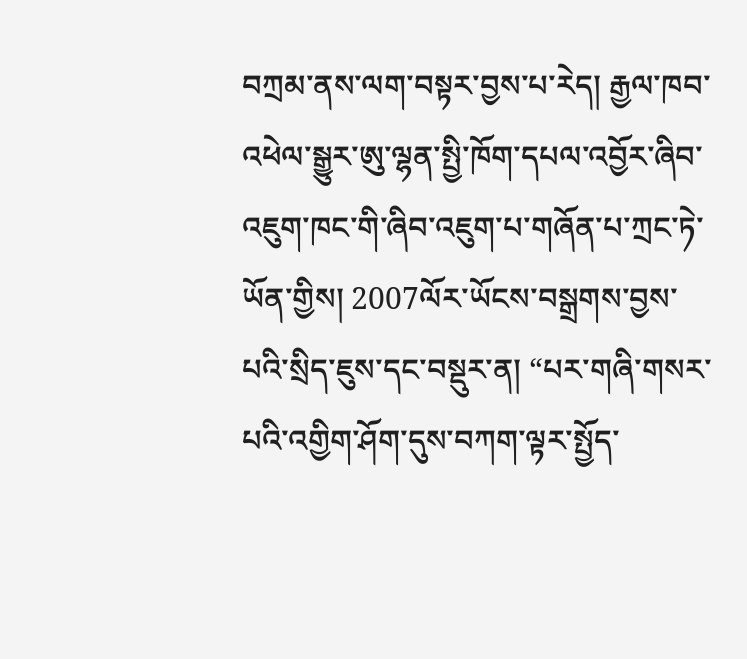བཀྲམ་ནས་ལག་བསྟར་བྱས་པ་རེད། རྒྱལ་ཁབ་འཕེལ་སྒྱུར་ཨུ་ལྷན་སྤྱི་ཁོག་དཔལ་འབྱོར་ཞིབ་འཇུག་ཁང་གི་ཞིབ་འཇུག་པ་གཞོན་པ་ཀྲང་ཏེ་ཡོན་གྱིས། 2007ལོར་ཡོངས་བསྒྲགས་བྱས་པའི་སྲིད་ཇུས་དང་བསྡུར་ན། “པར་གཞི་གསར་པའི་འགྱིག་ཤོག་དུས་བཀག་ལྟར་སྤྱོད་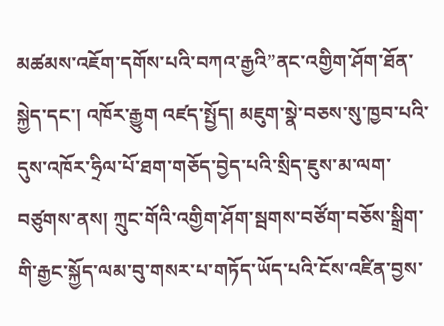མཚམས་འཇོག་དགོས་པའི་བཀའ་རྒྱའི”ནང་འགྱིག་ཤོག་ཐོན་སྐྱེད་དང་། འཁོར་རྒྱུག འཛད་སྤྱོད། མཇུག་སྣེ་བཅས་སུ་ཁྱབ་པའི་དུས་འཁོར་ཧྲིལ་པོ་ཐག་གཅོད་བྱེད་པའི་སྲིད་ཇུས་མ་ལག་བཙུགས་ནས། ཀྲུང་གོའི་འགྱིག་ཤོག་སྦགས་བཙོག་བཅོས་སྒྲིག་གི་རྒྱང་སྐྱོད་ལམ་བུ་གསར་པ་གཏོད་ཡོད་པའི་ངོས་འཛིན་བྱས་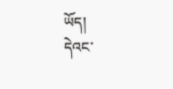ཡོད།
དེའང་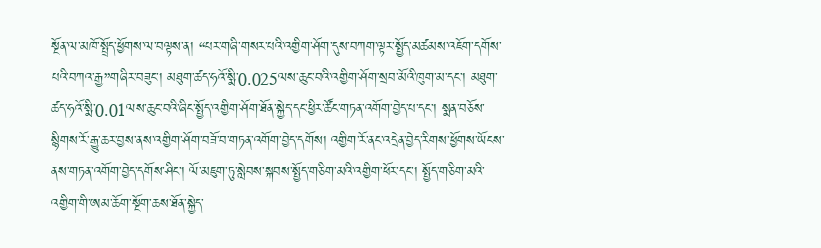སྔོན་ལ་མཁོ་སྤྲོད་ཕྱོགས་ལ་བལྟས་ན། “པར་གཞི་གསར་པའི་འགྱིག་ཤོག་དུས་བཀག་ལྟར་སྤྱོད་མཚམས་འཇོག་དགོས་པའི་བཀའ་རྒྱ”གཞིར་བཟུང་། མཐུག་ཚད་ཧའོ་སྨི་0.025ལས་ཆུང་བའི་འགྱིག་ཤོག་སྲབ་མོའི་ཁུག་མ་དང་། མཐུག་ཚད་ཧའོ་སྨི་0.01ལས་ཆུང་བའི་ཞིང་སྤྱོད་འགྱིག་ཤོག་ཐོན་སྐྱེད་དང་ཕྱིར་ཚོང་གཏན་འགོག་བྱེད་པ་དང་། སྨན་བཅོས་སྙིགས་རོ་རྒྱུ་ཆར་བྱས་ནས་འགྱིག་ཤོག་བཟོ་བ་གཏན་འགོག་བྱེད་དགོས། འགྱིག་རོ་ནང་འདྲེན་བྱེད་རིགས་ཕྱོགས་ཡོངས་ནས་གཏན་འགོག་བྱེད་དགོས་ཤིང་། ལོ་མཇུག་ཏུ་སླེབས་སྐབས་སྤྱོད་གཅིག་མའི་འགྱིག་ཕོར་དང་། སྤྱོད་གཅིག་མའི་འགྱིག་གི་ཨམ་ཆོག་སྔོག་ཆས་ཐོན་སྐྱེད་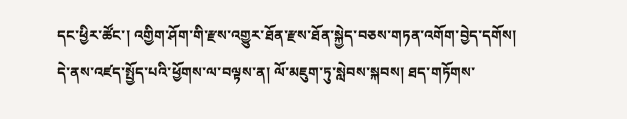དང་ཕྱིར་ཚོང་། འགྱིག་ཤོག་གི་རྫས་འགྱུར་ཐོན་རྫས་ཐོན་སྐྱེད་བཅས་གཏན་འགོག་བྱེད་དགོས།
དེ་ནས་འཛད་སྤྱོད་པའི་ཕྱོགས་ལ་བལྟས་ན། ལོ་མཇུག་ཏུ་སླེབས་སྐབས། ཐད་གཏོགས་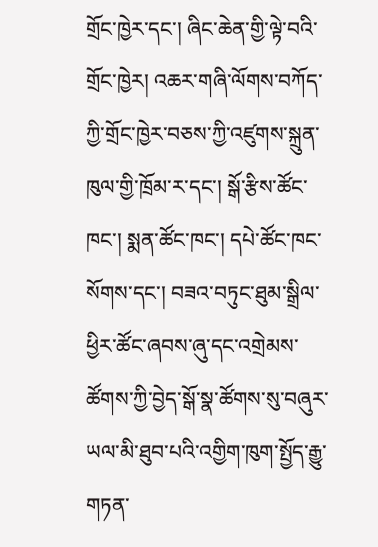གྲོང་ཁྱེར་དང་། ཞིང་ཆེན་གྱི་ལྟེ་བའི་གྲོང་ཁྱེར། འཆར་གཞི་ལོགས་བཀོད་ཀྱི་གྲོང་ཁྱེར་བཅས་ཀྱི་འཛུགས་སྐྲུན་ཁུལ་གྱི་ཁྲོམ་ར་དང་། སྒོ་རྩིས་ཚོང་ཁང་། སྨན་ཚོང་ཁང་། དཔེ་ཚོང་ཁང་སོགས་དང་། བཟའ་བཏུང་ཐུམ་སྒྲིལ་ཕྱིར་ཚོང་ཞབས་ཞུ་དང་འགྲེམས་ཚོགས་ཀྱི་བྱེད་སྒོ་སྣ་ཚོགས་སུ་བཞུར་ཡལ་མི་ཐུབ་པའི་འགྱིག་ཁུག་སྤྱོད་རྒྱུ་གཏན་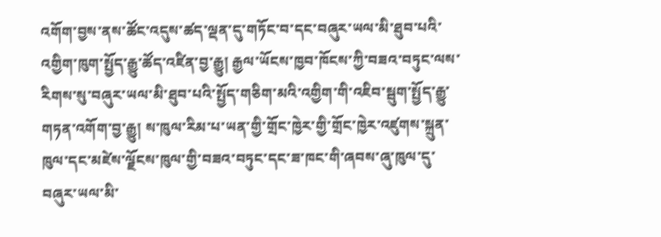འགོག་བྱས་ནས་ཚོང་འདུས་ཚད་ལྡན་དུ་གཏོང་བ་དང་བཞུར་ཡལ་མི་ཐུབ་པའི་འགྱིག་ཁུག་སྤྱོད་རྒྱུ་ཚོད་འཛིན་བྱ་རྒྱུ། རྒྱལ་ཡོངས་ཁྱབ་ཁོངས་ཀྱི་བཟའ་བཏུང་ལས་རིགས་སུ་བཞུར་ཡལ་མི་ཐུབ་པའི་སྤྱོད་གཅིག་མའི་འགྱིག་གི་འཇིབ་སྦུག་སྤྱོད་རྒྱུ་གཏན་འགོག་བྱ་རྒྱུ། ས་ཁུལ་རིམ་པ་ཡན་གྱི་གྲོང་ཁྱེར་གྱི་གྲོང་ཁྱེར་འཛུགས་སྐྲུན་ཁུལ་དང་མཛེས་ལྗོངས་ཁུལ་གྱི་བཟའ་བཏུང་དང་ཟ་ཁང་གི་ཞབས་ཞུ་ཁུལ་དུ་བཞུར་ཡལ་མི་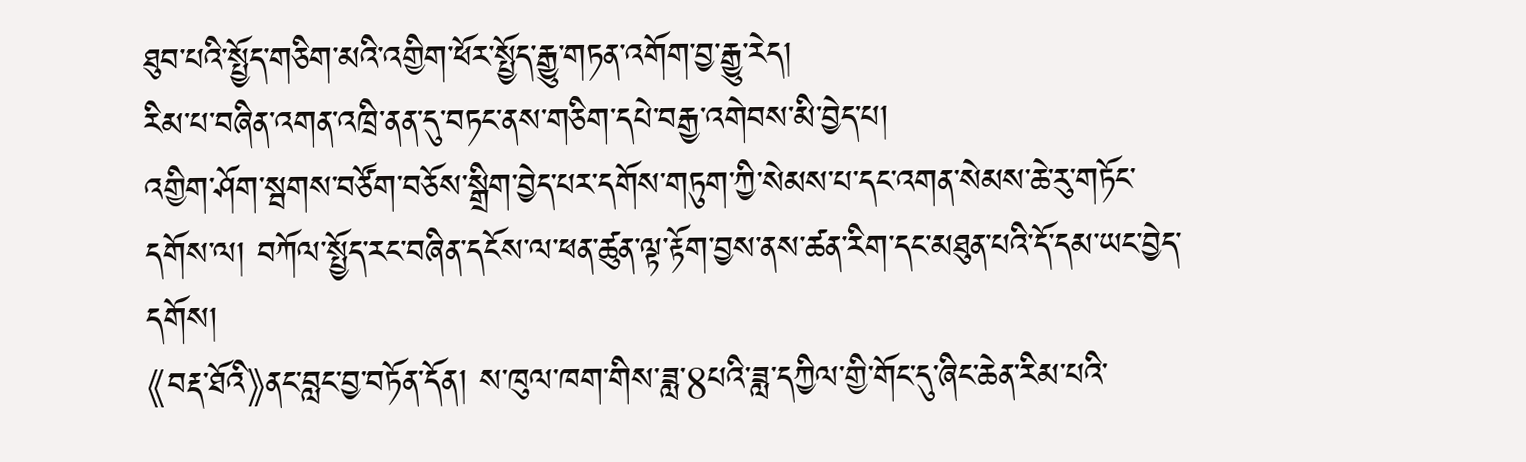ཐུབ་པའི་སྤྱོད་གཅིག་མའི་འགྱིག་ཕོར་སྤྱོད་རྒྱུ་གཏན་འགོག་བྱ་རྒྱུ་རེད།
རིམ་པ་བཞིན་འགན་འཁྲི་ནན་དུ་བཏང་ནས་གཅིག་དཔེ་བརྒྱ་འགེབས་མི་བྱེད་པ།
འགྱིག་ཤོག་སྦགས་བཙོག་བཅོས་སྒྲིག་བྱེད་པར་དགོས་གཏུག་ཀྱི་སེམས་པ་དང་འགན་སེམས་ཆེ་རུ་གཏོང་དགོས་ལ། བཀོལ་སྤྱོད་རང་བཞིན་དངོས་ལ་ཕན་ཚུན་ལྟ་རྟོག་བྱས་ནས་ཚན་རིག་དང་མཐུན་པའི་དོ་དམ་ཡང་བྱེད་དགོས།
《བརྡ་ཐོའི》ནང་བླང་བྱ་བཏོན་དོན། ས་ཁུལ་ཁག་གིས་ཟླ་8པའི་ཟླ་དཀྱིལ་གྱི་གོང་དུ་ཞིང་ཆེན་རིམ་པའི་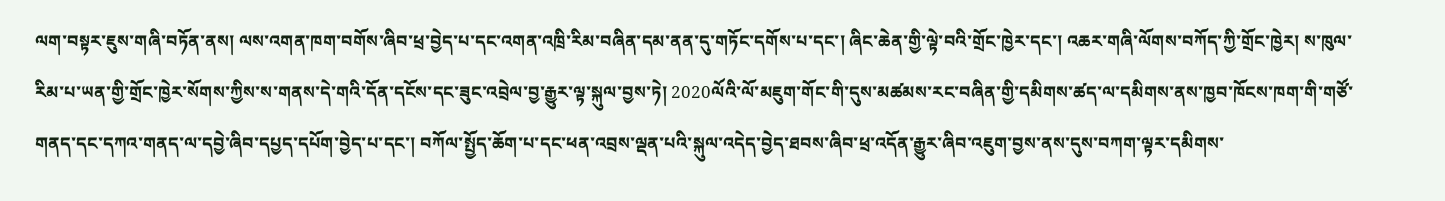ལག་བསྟར་ཇུས་གཞི་བཏོན་ནས། ལས་འགན་ཁག་བགོས་ཞིབ་ཕྲ་བྱེད་པ་དང་འགན་འཁྲི་རིམ་བཞིན་དམ་ནན་དུ་གཏོང་དགོས་པ་དང་། ཞིང་ཆེན་གྱི་ལྟེ་བའི་གྲོང་ཁྱེར་དང་། འཆར་གཞི་ལོགས་བཀོད་ཀྱི་གྲོང་ཁྱེར། ས་ཁུལ་རིམ་པ་ཡན་གྱི་གྲོང་ཁྱེར་སོགས་ཀྱིས་ས་གནས་དེ་གའི་དོན་དངོས་དང་ཟུང་འབྲེལ་བྱ་རྒྱུར་ལྟ་སྐུལ་བྱས་ཏེ། 2020ལོའི་ལོ་མཇུག་གོང་གི་དུས་མཚམས་རང་བཞིན་གྱི་དམིགས་ཚད་ལ་དམིགས་ནས་ཁྱབ་ཁོངས་ཁག་གི་གཙོ་གནད་དང་དཀའ་གནད་ལ་དབྱེ་ཞིབ་དཔྱད་དཔོག་བྱེད་པ་དང་། བཀོལ་སྤྱོད་ཆོག་པ་དང་ཕན་འབྲས་ལྡན་པའི་སྐུལ་འདེད་བྱེད་ཐབས་ཞིབ་ཕྲ་འདོན་རྒྱུར་ཞིབ་འཇུག་བྱས་ནས་དུས་བཀག་ལྟར་དམིགས་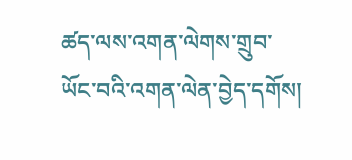ཚད་ལས་འགན་ལེགས་གྲུབ་ཡོང་བའི་འགན་ལེན་བྱེད་དགོས།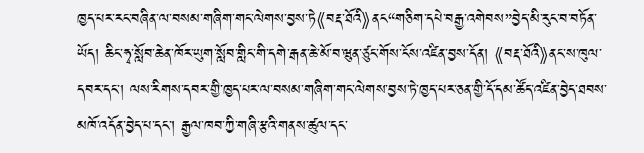ཁྱད་པར་རང་བཞིན་ལ་བསམ་གཞིག་གང་ལེགས་བྱས་ཏེ《བརྡ་ཐོའི》ནང“གཅིག་དཔེ་བརྒྱ་འགེབས”བྱེད་མི་རུང་བ་བཏོན་ཡོད། ཆིང་ཧྭ་སློབ་ཆེན་ཁོར་ཡུག་སློབ་གླིང་གི་དགེ་རྒན་ཆེ་མོ་བ་ཝུན་ཙུང་གོས་ངོས་འཛིན་བྱས་དོན། 《བརྡ་ཐོའི》ནང་ས་ཁུལ་དབར་དང་། ལས་རིགས་དབར་གྱི་ཁྱད་པར་ལ་བསམ་གཞིག་གང་ལེགས་བྱས་ཏེ་ཁྱད་པར་ཅན་གྱི་དོ་དམ་ཚོད་འཛིན་བྱེད་ཐབས་མཁོ་འདོན་བྱེད་པ་དང་། རྒྱལ་ཁབ་ཀྱི་གཞི་རྩའི་གནས་ཚུལ་དང་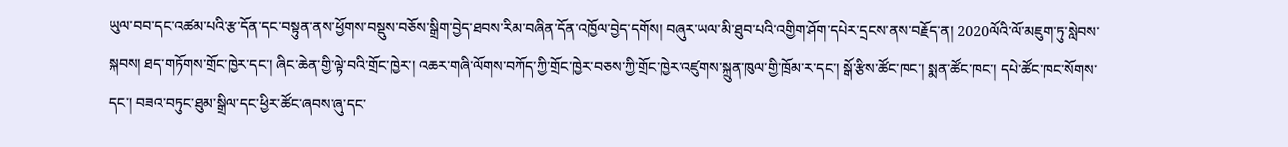ཡུལ་བབ་དང་འཚམ་པའི་རྩ་དོན་དང་བསྟུན་ནས་ཕྱོགས་བསྡུས་བཅོས་སྒྲིག་བྱེད་ཐབས་རིམ་བཞིན་དོན་འཁྱོལ་བྱེད་དགོས། བཞུར་ཡལ་མི་ཐུབ་པའི་འགྱིག་ཤོག་དཔེར་དྲངས་ནས་བརྗོད་ན། 2020ལོའི་ལོ་མཇུག་ཏུ་སླེབས་སྐབས། ཐད་གཏོགས་གྲོང་ཁྱེར་དང་། ཞིང་ཆེན་གྱི་ལྟེ་བའི་གྲོང་ཁྱེར་། འཆར་གཞི་ལོགས་བཀོད་ཀྱི་གྲོང་ཁྱེར་བཅས་ཀྱི་གྲོང་ཁྱེར་འཛུགས་སྐྲུན་ཁུལ་གྱི་ཁྲོམ་ར་དང་། སྒོ་རྩིས་ཚོང་ཁང་། སྨན་ཚོང་ཁང་། དཔེ་ཚོང་ཁང་སོགས་དང་། བཟའ་བཏུང་ཐུམ་སྒྲིལ་དང་ཕྱིར་ཚོང་ཞབས་ཞུ་དང་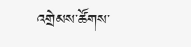འགྲེམས་ཚོགས་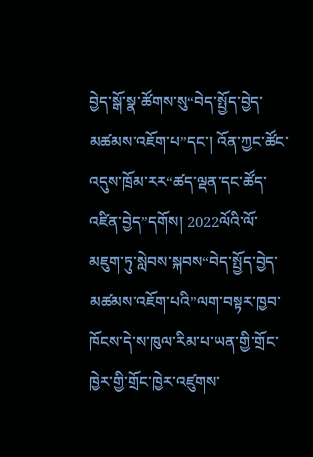བྱེད་སྒོ་སྣ་ཚོགས་སུ“བེད་སྤྱོད་བྱེད་མཚམས་འཇོག་པ”དང་། འོན་ཀྱང་ཚོང་འདུས་ཁྲོམ་རར“ཚད་ལྡན་དང་ཚོད་འཛིན་བྱེད”དགོས། 2022ལོའི་ལོ་མཇུག་ཏུ་སླེབས་སྐབས“བེད་སྤྱོད་བྱེད་མཚམས་འཇོག་པའི”ལག་བསྟར་ཁྱབ་ཁོངས་དེ་ས་ཁུལ་རིམ་པ་ཡན་གྱི་གྲོང་ཁྱེར་གྱི་གྲོང་ཁྱེར་འཛུགས་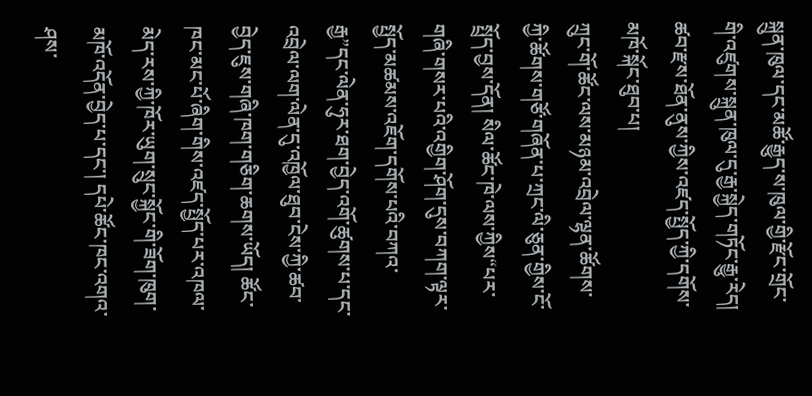སྐྲུན་ཁུལ་དང་མཚོ་རྒྱུད་ས་ཁུལ་གྱི་རྫོང་གྲོང་གི་འཛུགས་སྐྲུན་ཁུལ་དུ་རྒྱ་སྐྱེད་གཏོང་རྒྱུ་རེད།
ཚབ་རྫས་ཐོན་ནུས་ཀྱིས་འཛད་སྤྱོད་ཀྱི་དགོས་མཁོ་སྐོང་ཐུབ་པ།
ཀྲུང་གོ་ཚོང་ལས་མཉམ་འབྲེལ་ལྷན་ཚོགས་ཀྱི་ཚོགས་གཙོ་གཞོན་པ་ཀྲང་ལི་ཅུན་གྱིས་ངོ་སྤྲོད་བྱས་དོན། སིལ་ཚོང་ཁེ་ལས་ཀྱིས“པར་གཞི་གསར་པའི་འགྱིག་ཤོག་དུས་བཀག་ལྟར་སྤྱོད་མཚམས་འཇོག་དགོས་པའི་བཀའ་རྒྱ”དང་ལེན་ཧུར་ཐག་བྱེད་འགོ་ཚུགས་པ་དང་འབྲེལ་ལག་ལེན་དུ་འཁྱོལ་ཐུབ་ངེས་ཀྱི་ཚབ་བྱེད་ཇུས་གཞི་ཁག་གཅིག་ཆགས་ཡོད། ཚོང་ཁང་མང་པོ་ཞིག་གིས་འཛད་སྤྱོད་པར་འཁལ་མེད་རས་ཀྱི་ཁོར་ཡུག་སྲུང་སྐྱོང་གི་ཟོག་ཁུག་མཁོ་འདོན་བྱེད་པ་དང་། དཔེ་ཚོང་ཁང་འགའ་ཤས་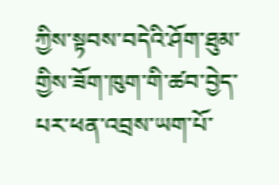ཀྱིས་སྟབས་བདེའི་ཤོག་ཐུམ་གྱིས་ཟོག་ཁུག་གི་ཚབ་བྱེད་པར་ཕན་འབྲས་ཡག་པོ་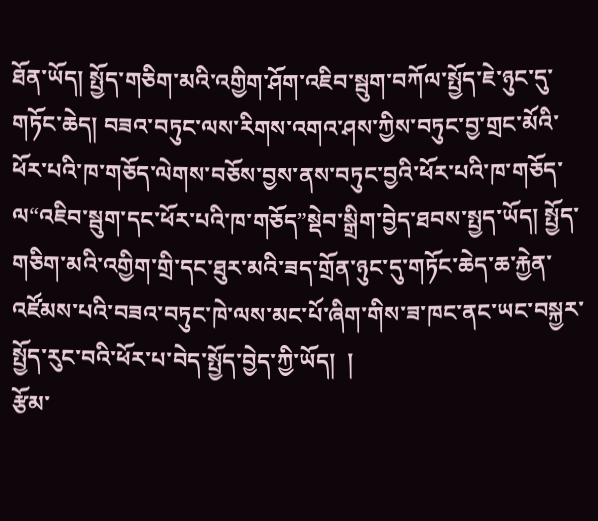ཐོན་ཡོད། སྤྱོད་གཅིག་མའི་འགྱིག་ཤོག་འཇིབ་སྦུག་བཀོལ་སྤྱོད་ཇེ་ཉུང་དུ་གཏོང་ཆེད། བཟའ་བཏུང་ལས་རིགས་འགའ་ཤས་ཀྱིས་བཏུང་བྱ་གྲང་མོའི་ཕོར་པའི་ཁ་གཅོད་ལེགས་བཅོས་བྱས་ནས་བཏུང་བྱའི་ཕོར་པའི་ཁ་གཅོད་ལ“འཇིབ་སྦུག་དང་ཕོར་པའི་ཁ་གཅོད”སྡེབ་སྒྲིག་བྱེད་ཐབས་སྤྱད་ཡོད། སྤྱོད་གཅིག་མའི་འགྱིག་གྲི་དང་ཐུར་མའི་ཟད་གྲོན་ཉུང་དུ་གཏོང་ཆེད་ཆ་རྐྱེན་འཛོམས་པའི་བཟའ་བཏུང་ཁེ་ལས་མང་པོ་ཞིག་གིས་ཟ་ཁང་ནང་ཡང་བསྐྱར་སྤྱོད་རུང་བའི་ཕོར་པ་བེད་སྤྱོད་བྱེད་ཀྱི་ཡོད།  །
རྩོམ་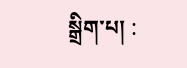སྒྲིག་པ། :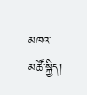མཁའ་མཚོ་སྐྱིད།